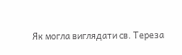Як могла виглядати св. Тереза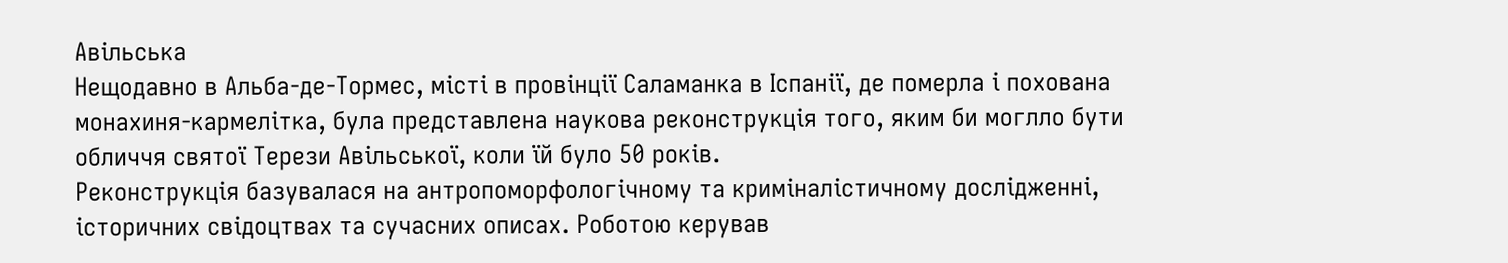Авільська
Нещодавно в Альба-де-Тормес, місті в провінції Саламанка в Іспанії, де померла і похована монахиня-кармелітка, була представлена наукова реконструкція того, яким би моглло бути обличчя святої Терези Авільської, коли їй було 50 років.
Реконструкція базувалася на антропоморфологічному та криміналістичному дослідженні, історичних свідоцтвах та сучасних описах. Роботою керував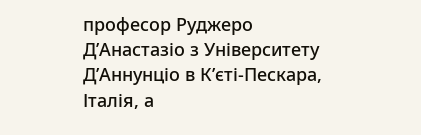професор Руджеро Д’Анастазіо з Університету Д’Аннунціо в К’єті-Пескара, Італія, а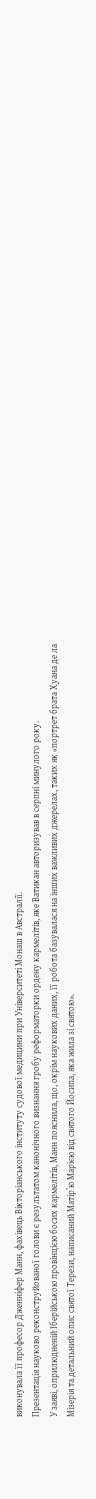виконувала її професор Дженніфер Манн, фахівець Вікторіанського інституту судової медицини при Університеті Монаш в Австралії.
Презентація науково реконструйованої голови є результатом канонічного визнання гробу реформаторки ордену кармелітів, яке Ватикан авторизував в серпні минулого року.
У заяві, оприлюдненій Іберійською провінцією босих кармелітів, Манн пояснила, що, окрім наукових даних, її робота базувалася на інших важливих джерелах, таких як «портрет брата Хуана де ла Мізерія та детальний опис святої Терези, написаний Матір’ю Марією від святого Йосипа, яка жила зі святою».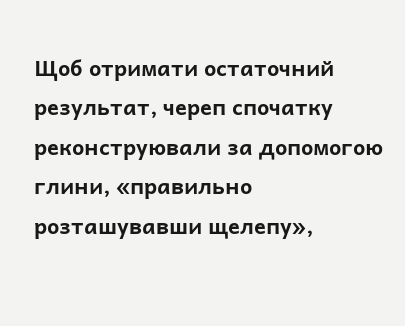Щоб отримати остаточний результат, череп спочатку реконструювали за допомогою глини, «правильно розташувавши щелепу»,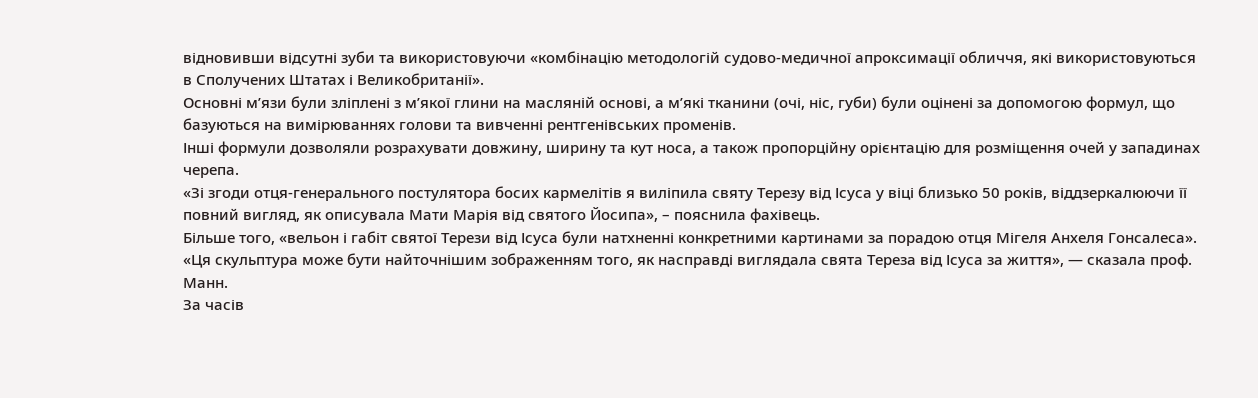відновивши відсутні зуби та використовуючи «комбінацію методологій судово-медичної апроксимації обличчя, які використовуються в Сполучених Штатах і Великобританії».
Основні м’язи були зліплені з м’якої глини на масляній основі, а м’які тканини (очі, ніс, губи) були оцінені за допомогою формул, що базуються на вимірюваннях голови та вивченні рентгенівських променів.
Інші формули дозволяли розрахувати довжину, ширину та кут носа, а також пропорційну орієнтацію для розміщення очей у западинах черепа.
«Зі згоди отця-генерального постулятора босих кармелітів я виліпила святу Терезу від Ісуса у віці близько 50 років, віддзеркалюючи її повний вигляд, як описувала Мати Марія від святого Йосипа», – пояснила фахівець.
Більше того, «вельон і габіт святої Терези від Ісуса були натхненні конкретними картинами за порадою отця Мігеля Анхеля Гонсалеса».
«Ця скульптура може бути найточнішим зображенням того, як насправді виглядала свята Тереза від Ісуса за життя», — сказала проф. Манн.
За часів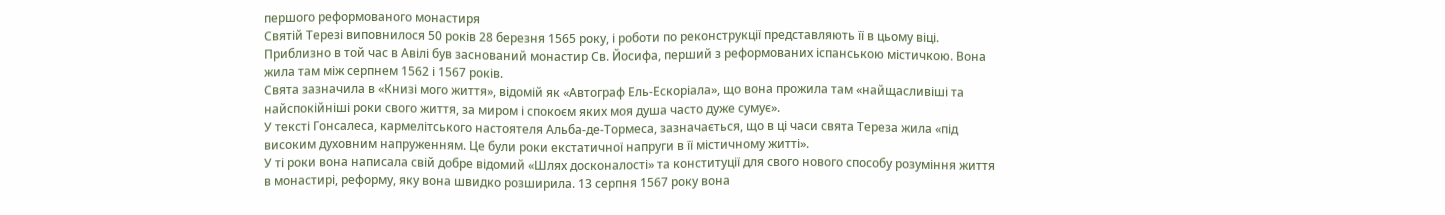першого реформованого монастиря
Святій Терезі виповнилося 50 років 28 березня 1565 року, і роботи по реконструкції представляють її в цьому віці. Приблизно в той час в Авілі був заснований монастир Св. Йосифа, перший з реформованих іспанською містичкою. Вона жила там між серпнем 1562 і 1567 років.
Свята зазначила в «Книзі мого життя», відомій як «Автограф Ель-Ескоріала», що вона прожила там «найщасливіші та найспокійніші роки свого життя, за миром і спокоєм яких моя душа часто дуже сумує».
У тексті Гонсалеса, кармелітського настоятеля Альба-де-Тормеса, зазначається, що в ці часи свята Тереза жила «під високим духовним напруженням. Це були роки екстатичної напруги в її містичному житті».
У ті роки вона написала свій добре відомий «Шлях досконалості» та конституції для свого нового способу розуміння життя в монастирі, реформу, яку вона швидко розширила. 13 серпня 1567 року вона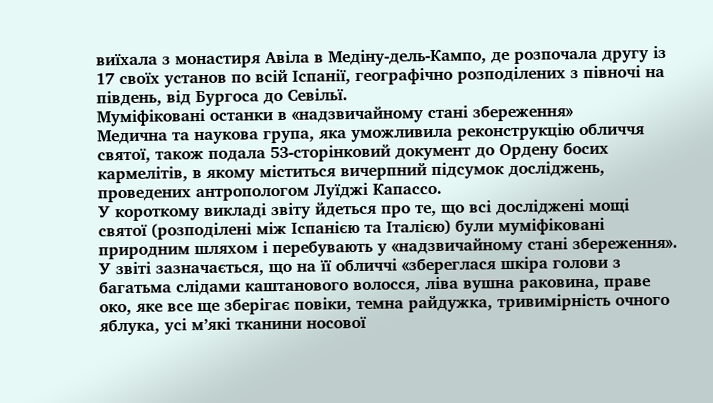виїхала з монастиря Авіла в Медіну-дель-Кампо, де розпочала другу із 17 своїх установ по всій Іспанії, географічно розподілених з півночі на південь, від Бургоса до Севільї.
Муміфіковані останки в «надзвичайному стані збереження»
Медична та наукова група, яка уможливила реконструкцію обличчя святої, також подала 53-сторінковий документ до Ордену босих кармелітів, в якому міститься вичерпний підсумок досліджень, проведених антропологом Луїджі Капассо.
У короткому викладі звіту йдеться про те, що всі досліджені мощі святої (розподілені між Іспанією та Італією) були муміфіковані природним шляхом і перебувають у «надзвичайному стані збереження».
У звіті зазначається, що на її обличчі «збереглася шкіра голови з багатьма слідами каштанового волосся, ліва вушна раковина, праве око, яке все ще зберігає повіки, темна райдужка, тривимірність очного яблука, усі м’які тканини носової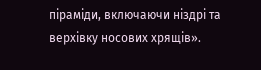піраміди, включаючи ніздрі та верхівку носових хрящів».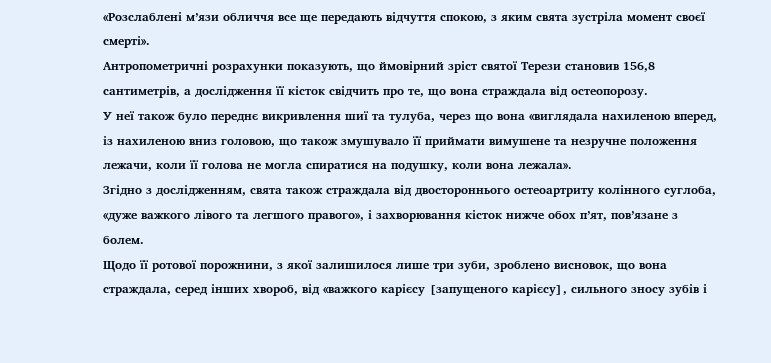«Розслаблені м’язи обличчя все ще передають відчуття спокою, з яким свята зустріла момент своєї смерті».
Антропометричні розрахунки показують, що ймовірний зріст святої Терези становив 156,8 сантиметрів, а дослідження її кісток свідчить про те, що вона страждала від остеопорозу.
У неї також було переднє викривлення шиї та тулуба, через що вона «виглядала нахиленою вперед, із нахиленою вниз головою, що також змушувало її приймати вимушене та незручне положення лежачи, коли її голова не могла спиратися на подушку, коли вона лежала».
Згідно з дослідженням, свята також страждала від двостороннього остеоартриту колінного суглоба, «дуже важкого лівого та легшого правого», і захворювання кісток нижче обох п’ят, пов’язане з болем.
Щодо її ротової порожнини, з якої залишилося лише три зуби, зроблено висновок, що вона страждала, серед інших хвороб, від «важкого карієсу [запущеного карієсу], сильного зносу зубів і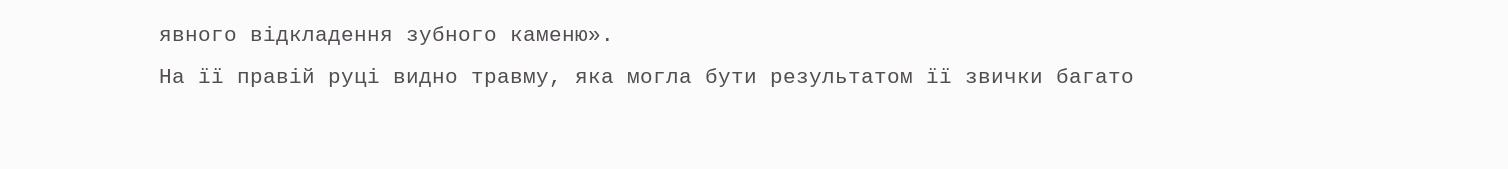явного відкладення зубного каменю».
На її правій руці видно травму, яка могла бути результатом її звички багато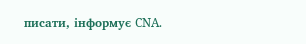писати, інформує CNA.